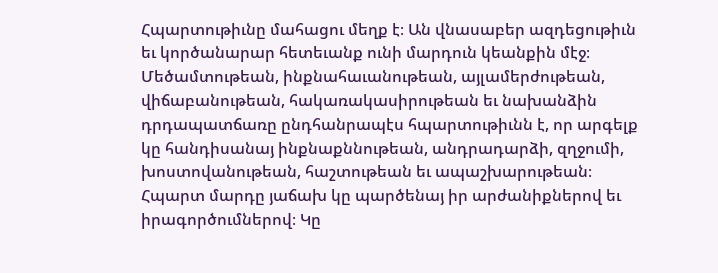Հպարտութիւնը մահացու մեղք է։ Ան վնասաբեր ազդեցութիւն եւ կործանարար հետեւանք ունի մարդուն կեանքին մէջ։ Մեծամտութեան, ինքնահաւանութեան, այլամերժութեան, վիճաբանութեան, հակառակասիրութեան եւ նախանձին դրդապատճառը ընդհանրապէս հպարտութիւնն է, որ արգելք կը հանդիսանայ ինքնաքննութեան, անդրադարձի, զղջումի, խոստովանութեան, հաշտութեան եւ ապաշխարութեան։
Հպարտ մարդը յաճախ կը պարծենայ իր արժանիքներով եւ իրագործումներով։ Կը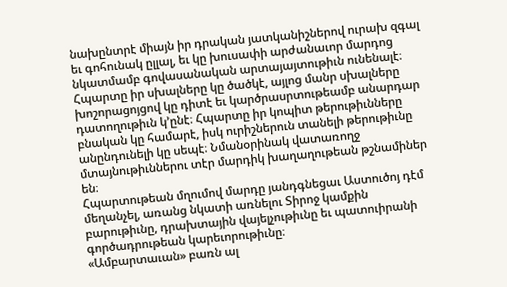նախընտրէ միայն իր դրական յատկանիշներով ուրախ զգալ եւ գոհունակ ըլլալ, եւ կը խուսափի արժանաւոր մարդոց նկատմամբ գովասանական արտայայտութիւն ունենալէ։ Հպարտը իր սխալները կը ծածկէ, այլոց մանր սխալները խոշորացոյցով կը դիտէ եւ կարծրասրտութեամբ անարդար դատողութիւն կ’ընէ։ Հպարտը իր կոպիտ թերութիւնները բնական կը համարէ, իսկ ուրիշներուն տանելի թերութիւնը անընդունելի կը սեպէ։ Նմանօրինակ վատառողջ մտայնութիւններու տէր մարդիկ խաղաղութեան թշնամիներ են։
Հպարտութեան մղումով մարդը յանդգնեցաւ Աստուծոյ դէմ մեղանչել, առանց նկատի առնելու Տիրոջ կամքին բարութիւնը, դրախտային վայելչութիւնը եւ պատուիրանի գործադրութեան կարեւորութիւնը։
«Ամբարտաւան» բառն ալ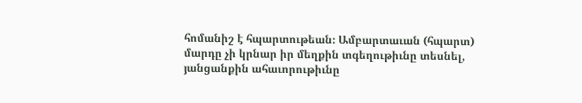հոմանիշ է հպարտութեան։ Ամբարտաւան (հպարտ) մարդը չի կրնար իր մեղքին տգեղութիւնը տեսնել, յանցանքին ահաւորութիւնը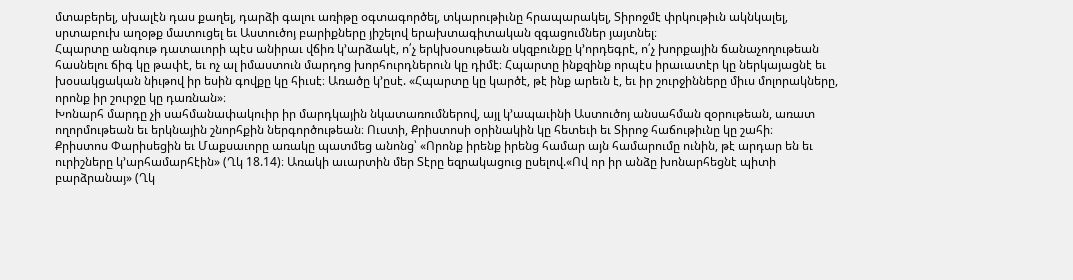մտաբերել, սխալէն դաս քաղել, դարձի գալու առիթը օգտագործել, տկարութիւնը հրապարակել, Տիրոջմէ փրկութիւն ակնկալել, սրտաբուխ աղօթք մատուցել եւ Աստուծոյ բարիքները յիշելով երախտագիտական զգացումներ յայտնել։
Հպարտը անգութ դատաւորի պէս անիրաւ վճիռ կ’արձակէ, ո՛չ երկխօսութեան սկզբունքը կ’որդեգրէ, ո՛չ խորքային ճանաչողութեան հասնելու ճիգ կը թափէ, եւ ոչ ալ իմաստուն մարդոց խորհուրդներուն կը դիմէ։ Հպարտը ինքզինք որպէս իրաւատէր կը ներկայացնէ եւ խօսակցական նիւթով իր եսին գովքը կը հիւսէ։ Առածը կ’ըսէ. «Հպարտը կը կարծէ, թէ ինք արեւն է, եւ իր շուրջինները միւս մոլորակները, որոնք իր շուրջը կը դառնան»։
Խոնարհ մարդը չի սահմանափակուիր իր մարդկային նկատառումներով, այլ կ’ապաւինի Աստուծոյ անսահման զօրութեան, առատ ողորմութեան եւ երկնային շնորհքին ներգործութեան։ Ուստի, Քրիստոսի օրինակին կը հետեւի եւ Տիրոջ հաճութիւնը կը շահի։
Քրիստոս Փարիսեցին եւ Մաքսաւորը առակը պատմեց անոնց՝ «Որոնք իրենք իրենց համար այն համարումը ունին, թէ արդար են եւ ուրիշները կ’արհամարհէին» (Ղկ 18.14)։ Առակի աւարտին մեր Տէրը եզրակացուց ըսելով.«Ով որ իր անձը խոնարհեցնէ պիտի բարձրանայ» (Ղկ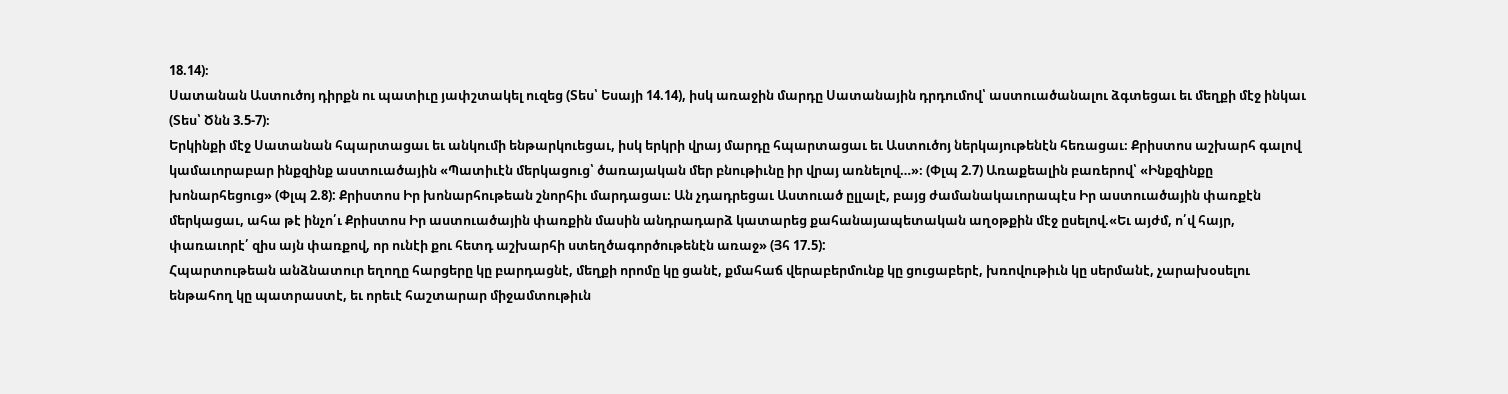18.14)։
Սատանան Աստուծոյ դիրքն ու պատիւը յափշտակել ուզեց (Տես՝ Եսայի 14.14), իսկ առաջին մարդը Սատանային դրդումով՝ աստուածանալու ձգտեցաւ եւ մեղքի մէջ ինկաւ (Տես՝ Ծնն 3.5-7)։
Երկինքի մէջ Սատանան հպարտացաւ եւ անկումի ենթարկուեցաւ, իսկ երկրի վրայ մարդը հպարտացաւ եւ Աստուծոյ ներկայութենէն հեռացաւ։ Քրիստոս աշխարհ գալով կամաւորաբար ինքզինք աստուածային «Պատիւէն մերկացուց՝ ծառայական մեր բնութիւնը իր վրայ առնելով…»։ (Փլպ 2.7) Առաքեալին բառերով՝ «Ինքզինքը խոնարհեցուց» (Փլպ 2.8): Քրիստոս Իր խոնարհութեան շնորհիւ մարդացաւ։ Ան չդադրեցաւ Աստուած ըլլալէ, բայց ժամանակաւորապէս Իր աստուածային փառքէն մերկացաւ, ահա թէ ինչո՛ւ Քրիստոս Իր աստուածային փառքին մասին անդրադարձ կատարեց քահանայապետական աղօթքին մէջ ըսելով.«Եւ այժմ, ո՛վ հայր, փառաւորէ՛ զիս այն փառքով, որ ունէի քու հետդ աշխարհի ստեղծագործութենէն առաջ» (Յհ 17.5):
Հպարտութեան անձնատուր եղողը հարցերը կը բարդացնէ, մեղքի որոմը կը ցանէ, քմահաճ վերաբերմունք կը ցուցաբերէ, խռովութիւն կը սերմանէ, չարախօսելու ենթահող կը պատրաստէ, եւ որեւէ հաշտարար միջամտութիւն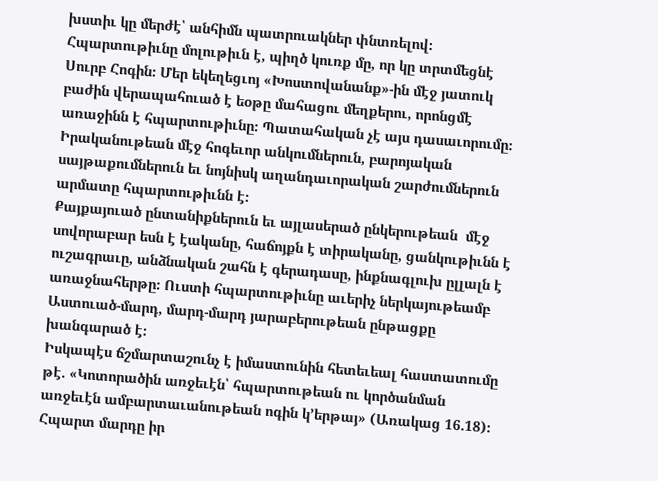խստիւ կը մերժէ՝ անհիմն պատրուակներ փնտռելով։
Հպարտութիւնը մոլութիւն է, պիղծ կուռք մը, որ կը տրտմեցնէ Սուրբ Հոգին։ Մեր եկեղեցւոյ «Խոստովանանք»-ին մէջ յատուկ բաժին վերապահուած է եօթը մահացու մեղքերու, որոնցմէ առաջինն է հպարտութիւնը։ Պատահական չէ այս դասաւորումը։ Իրականութեան մէջ հոգեւոր անկումներուն, բարոյական սայթաքումներուն եւ նոյնիսկ աղանդաւորական շարժումներուն արմատը հպարտութիւնն է։
Քայքայուած ընտանիքներուն եւ այլասերած ընկերութեան  մէջ սովորաբար եսն է էականը, հաճոյքն է տիրականը, ցանկութիւնն է ուշագրաւը, անձնական շահն է գերադասը, ինքնագլուխ ըլլալն է առաջնահերթը։ Ուստի հպարտութիւնը աւերիչ ներկայութեամբ Աստուած-մարդ, մարդ-մարդ յարաբերութեան ընթացքը խանգարած է։
Իսկապէս ճշմարտաշունչ է իմաստունին հետեւեալ հաստատումը թէ. «Կոտորածին առջեւէն՝ հպարտութեան ու կործանման առջեւէն ամբարտաւանութեան ոգին կ’երթայ» (Առակաց 16.18)։
Հպարտ մարդը իր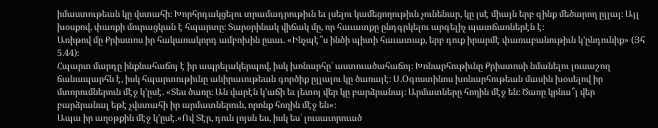իմաստութեան կը վստահի։ Խորհրդակցելու տրամադրութիւն եւ լսելու կամեցողութիւն չունենար, կը լսէ միայն երբ զինք մեծարող ըլլայ։ Այլ խօսքով, փառքի մուրացկան է հպարտը։ Տարօրինակ վիճակ մը, որ հաւատքը ընդգրկելու արգելիչ պատճառներէն է։
Առիթով մը Քրիստոս իր հակառակորդ ամբոխին ըսաւ. «Ինչպէ՞ս ինծի պիտի հաւատաք, երբ դուք իրարմէ փառաբանութիւն կ’ընդունիք» (Յհ 5.44)։
Հպարտ մարդը ինքնահաճոյ է իր ապրելակերպով, իսկ խոնարհը՝ աստուածահաճոյ։ Խոնարհութիւնը Քրիստոսի նմանելու լուսաշող ճանապարհն է, իսկ հպարտութիւնը անիրաւութեան գործիք ըլլալու կը ծառայէ։ Ս.Օգոստինոս խոնարհութեան մասին խօսելով իր մտորումներուն մէջ կ’ըսէ. «Տես ծառը։ Ան վարէն կ’աճի եւ յետոյ վեր կը բարձրանայ։ Արմատները հողին մէջ են։ Ծառը կրնա՞յ վեր բարձրանալ եթէ չվստահի իր արմատներուն, որոնք հողին մէջ են»։
Ապա իր աղօթքին մէջ կ’ըսէ.«Ով Տէր, դուն լոյսն ես, իսկ ես՝ լուսաւորուած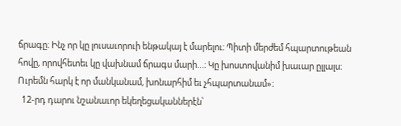ճրագը։ Ինչ որ կը լուսաւորուի ենթակայ է մարելու։ Պիտի մերժեմ հպարտութեան հովը, որովհետեւ կը վախնամ ճրագս մարի…։ Կը խոստովանիմ խաւար ըլլալս։ Ուրեմն հարկ է որ մանկանամ, խոնարհիմ եւ չհպարտանամ»։
  12-րդ դարու նշանաւոր եկեղեցականներէն՝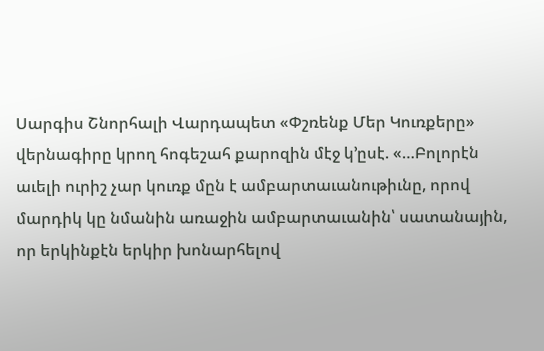Սարգիս Շնորհալի Վարդապետ «Փշռենք Մեր Կուռքերը» վերնագիրը կրող հոգեշահ քարոզին մէջ կ’ըսէ. «…Բոլորէն աւելի ուրիշ չար կուռք մըն է ամբարտաւանութիւնը, որով մարդիկ կը նմանին առաջին ամբարտաւանին՝ սատանային, որ երկինքէն երկիր խոնարհելով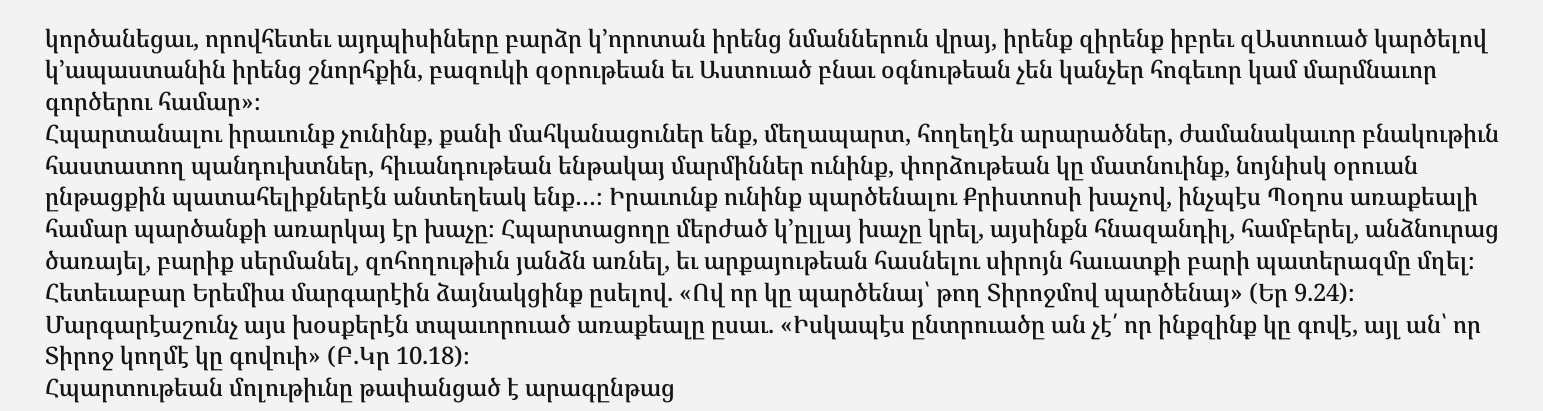կործանեցաւ, որովհետեւ այդպիսիները բարձր կ’որոտան իրենց նմաններուն վրայ, իրենք զիրենք իբրեւ զԱստուած կարծելով կ’ապաստանին իրենց շնորհքին, բազուկի զօրութեան եւ Աստուած բնաւ օգնութեան չեն կանչեր հոգեւոր կամ մարմնաւոր գործերու համար»։
Հպարտանալու իրաւունք չունինք, քանի մահկանացուներ ենք, մեղապարտ, հողեղէն արարածներ, ժամանակաւոր բնակութիւն հաստատող պանդուխտներ, հիւանդութեան ենթակայ մարմիններ ունինք, փորձութեան կը մատնուինք, նոյնիսկ օրուան ընթացքին պատահելիքներէն անտեղեակ ենք…։ Իրաւունք ունինք պարծենալու Քրիստոսի խաչով, ինչպէս Պօղոս առաքեալի համար պարծանքի առարկայ էր խաչը։ Հպարտացողը մերժած կ’ըլլայ խաչը կրել, այսինքն հնազանդիլ, համբերել, անձնուրաց ծառայել, բարիք սերմանել, զոհողութիւն յանձն առնել, եւ արքայութեան հասնելու սիրոյն հաւատքի բարի պատերազմը մղել։
Հետեւաբար Երեմիա մարգարէին ձայնակցինք ըսելով. «Ով որ կը պարծենայ՝ թող Տիրոջմով պարծենայ» (Եր 9.24)։
Մարգարէաշունչ այս խօսքերէն տպաւորուած առաքեալը ըսաւ. «Իսկապէս ընտրուածը ան չէ՛ որ ինքզինք կը գովէ, այլ ան՝ որ Տիրոջ կողմէ կը գովուի» (Բ.Կր 10.18)։
Հպարտութեան մոլութիւնը թափանցած է արագընթաց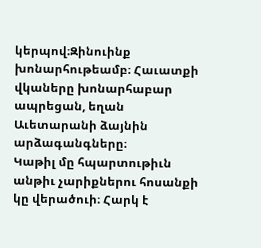կերպով։Զինուինք խոնարհութեամբ։ Հաւատքի վկաները խոնարհաբար ապրեցան, եղան Աւետարանի ձայնին արձագանգները։
Կաթիլ մը հպարտութիւն անթիւ չարիքներու հոսանքի կը վերածուի։ Հարկ է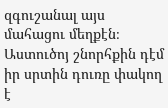զգուշանալ այս մահացու մեղքէն։ Աստուծոյ շնորհքին դէմ իր սրտին դուռը փակող է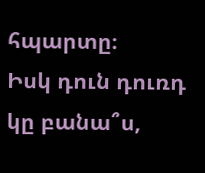հպարտը։
Իսկ դուն դուռդ կը բանա՞ս,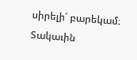սիրելի՛ բարեկամ։ Տակաւին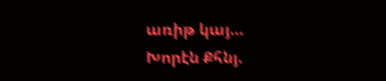առիթ կայ…
Խորէն Քհնյ.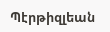Պէրթիզլեան